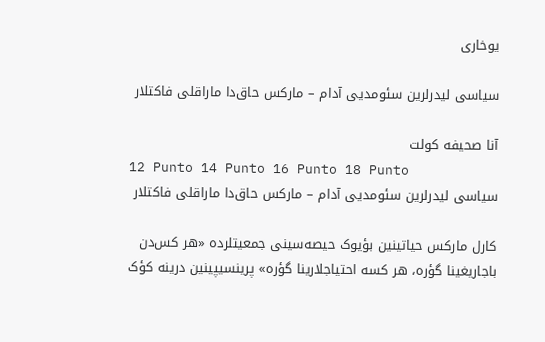یوخاری

سیاسی لیدرلرین سئومدیی آدام – مارکس حاق‌دا ماراقلی فاکتلار

آنا صحیفه کولت
12 Punto 14 Punto 16 Punto 18 Punto
سیاسی لیدرلرین سئومدیی آدام – مارکس حاق‌دا ماراقلی فاکتلار

کارل مارکس حیاتینین بؤیوک حیصه‌سینی جمعیتلرده «هر کس‌دن باجاریغینا گؤره، هر کسه احتیاجلارینا گؤره» پرینسیپینین درینه کؤک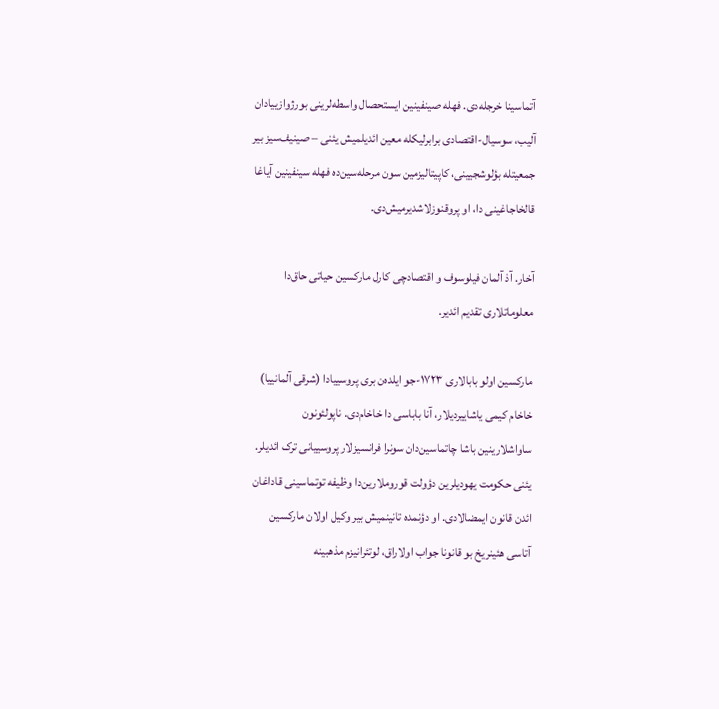آتماسینا خرجله‌دی. فهله صینفینین ایستحصال واسطه‌لرینی بورژوازییادان آلیب، سوسیال-اقتصادی برابرلیکله معین ائدیلمیش یئنی – صینیف‌سیز بیر جمعیتله بؤلوشجیینی، کاپیتالیزمین سون مرحله‌سین‌ده فهله سینفینین آیاغا قالخاجاغینی دا، او پروقنوزلاشدیرمیش‌دی.

آخار. آذ آلمان فیلوسوف و اقتصادچی کارل مارکسین حیاتی حاق‌دا معلوماتلاری تقدیم ائدیر.

مارکسین اولو بابالاری ۱۷۲۳-جو ایلده‌ن بری پرو‌سییادا (شرقی آلمانییا) خاخام کیمی یاشاییردیلار، آنا باباسی دا خاخام‌دی. ناپولئونون ساواشلارینین باشا چاتماسین‌دان سونرا فرانسیزلار پرو‌سییانی ترک ائدیلر. یئنی حکومت یهودیلرین دؤولت قوروملارین‌دا وظیفه توتماسینی قاداغان ائد‌ن قانون ایمضالادی. او دؤنمده تانینمیش بیر وکیل اولان مارکسین آتاسی هئینریخ بو قانونا جواب اولاراق، لوتئرانیزم مذهبینه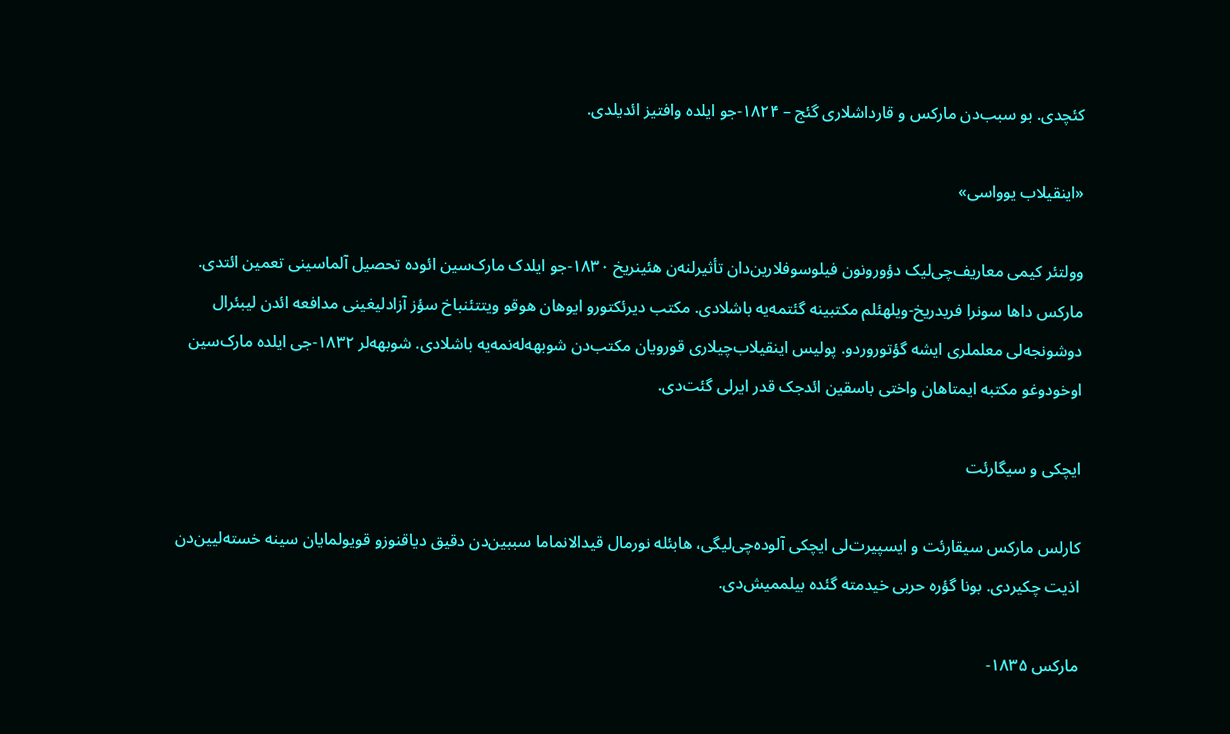کئچدی. بو سبب‌دن مارکس و قارداشلاری گئج – ۱۸۲۴-جو ایلده وافتیز ائدیلدی.

«اینقیلاب یوواسی»

وولتئر کیمی معاریف‌چی‌لیک دؤورونون فیلوسوفلارین‌دان تأثیرلنه‌ن هئینریخ ۱۸۳۰-جو ایلدک مارک‌سین ائوده تحصیل آلماسینی تعمین ائتدی. مارکس داها سونرا فریدریخ-ویلهئلم مکتبینه گئتمه‌یه باشلادی. مکتب دیرئکتورو ایوهان هوقو ویتتئنباخ سؤز آزادلیغینی مدافعه ائد‌ن لیبئرال دوشونجه‌لی معلملری ایشه گؤتوروردو. پولیس اینقیلاب‌چیلاری قورویان مکتب‌دن شوبهه‌له‌نمه‌یه باشلادی. شوبهه‌لر ۱۸۳۲-جی ایلده مارک‌سین اوخودوغو مکتبه ایمتاهان واختی باسقین ائد‌جک قدر ایر‌لی گئت‌دی.

ایچکی و سیگارئت

کارلس مارکس سیقارئت و ایسپیرت‌لی ایچکی آلوده‌چی‌لیگی، هابئله نورمال قیدالانماما سببین‌دن دقیق دیاقنوزو قویولمایان سینه خسته‌لیین‌دن اذیت چکیردی. بونا گؤره حربی خیدمته گئده بیلممیش‌دی.

مارکس ۱۸۳۵-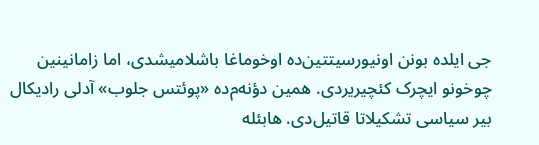جی ایلده بونن اونیورسیتتین‌ده اوخوماغا باشلامیشدی، اما زامانینین چوخونو ایچرک کئچیریردی. همین دؤنه‌م‌ده «پوئتس جلوب» آدلی رادیکال بیر سیاسی تشکیلاتا قاتیل‌دی. هابئله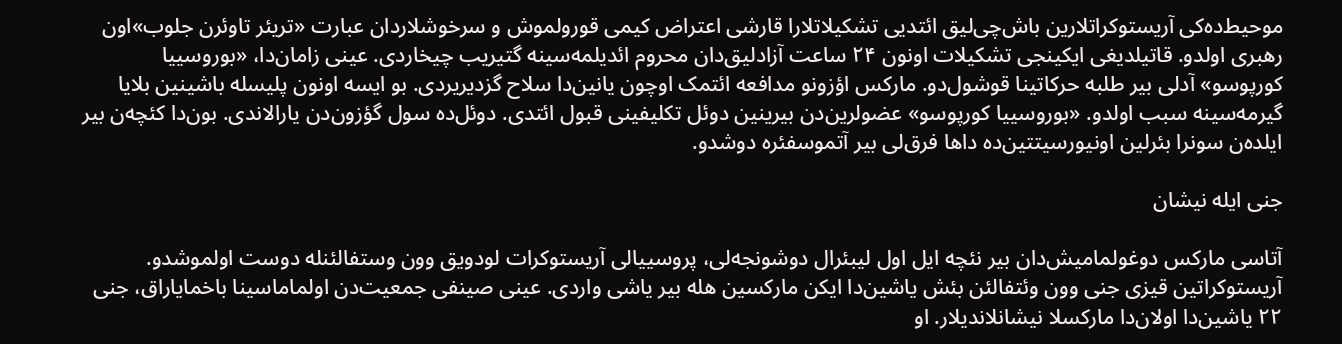موحیط‌ده‌کی آریستوکراتلارین باش‌چی‌لیق ائتدیی تشکیلاتلارا قارشی اعتراض کیمی قورولموش و سرخوشلاردان عبارت «تریئر تاوئرن جلوب»اون رهبری اولدو. قاتیلدیغی ایکینجی تشکیلات اونون ۲۴ ساعت آزادلیق‌دان محروم ائدیلمه‌سینه گتیریب چیخاردی. عینی زامان‌دا، «بورو‌سییا کورپوسو» آدلی بیر طلبه حرکاتینا قوشول‌دو. مارکس اؤزونو مدافعه ائتمک اوچون یانین‌دا سلاح گزدیریردی. بو ایسه اونون پلیسله باشینین بلایا گیرمه‌سینه سبب اولدو. «بورو‌سییا کورپوسو» عضولرین‌دن بیرینین دوئل تکلیفینی قبول ائتدی. دوئل‌ده سول گؤزون‌دن یارالاندی. بون‌دا کئچه‌ن بیر ایلده‌ن سونرا بئرلین اونیورسیتتین‌ده داها فرق‌لی بیر آتموسفئره دوشدو.

جنی ایله نیشان

آتاسی مارکس دوغولمامیش‌دان بیر نئچه ایل اول لیبئرال دوشونجه‌لی، پرو‌سییالی آریستوکرات لودویق وون وستفالئنله دوست اولموشدو. آریستوکراتین قیزی جنی وون وئتفالئن بئش یاشین‌دا ایکن مارکسین هله بیر یاشی واردی. عینی صینفی جمعیت‌دن اولماماسینا باخمایاراق، جنی ۲۲ یاشین‌دا اولان‌دا مارکسلا نیشانلاندیلار. او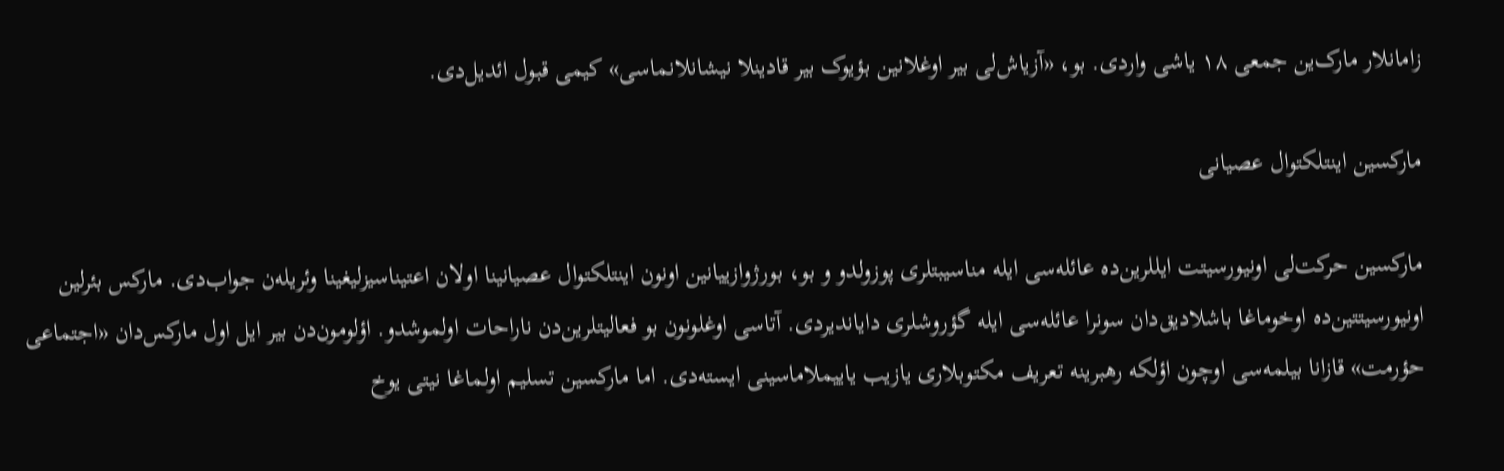زامانلار مارک‌ین جمعی ۱۸ یاشی واردی. بو، «آزیاش‌لی بیر اوغلانین بؤیوک بیر قادینلا نیشانلانماسی» کیمی قبول ائدیل‌دی.

مارکسین اینتلکتوال عصیانی

مارکسین حرکت‌لی اونیورسیتت ایللرین‌ده عائله‌سی ایله مناسیبتلری پوزولدو و بو، بورژوازییانین اونون اینتلکتوال عصیانینا اولان اعتیناسیزلیغینا وئریله‌ن جواب‌دی. مارکس بئرلین اونیورسیتتین‌ده اوخوماغا باشلادیق‌دان سونرا عائله‌سی ایله گؤروشلری دایاندیردی. آتاسی اوغلونون بو فعالیتلرین‌دن ناراحات اولموشدو. اؤلومون‌دن بیر ایل اول مارکس‌دان «اجتماعی حؤرمت» قازانا بیلمه‌سی اوچون اؤلکه رهبرینه تعریف مکتوبلاری یازیب یاییملاماسینی ایسته‌دی. اما مارکسین تسلیم اولماغا نیتی یوخ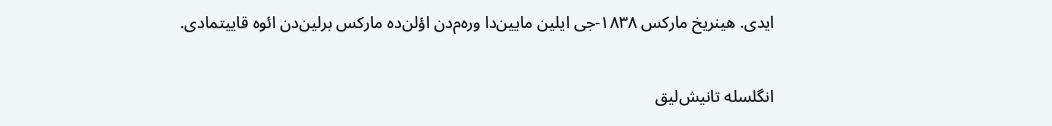ایدی. هینریخ مارکس ۱۸۳۸-جی ایلین مایین‌دا وره‌م‌دن اؤلن‌ده مارکس برلین‌دن ائوه قاییتمادی.

انگلسله تانیش‌لیق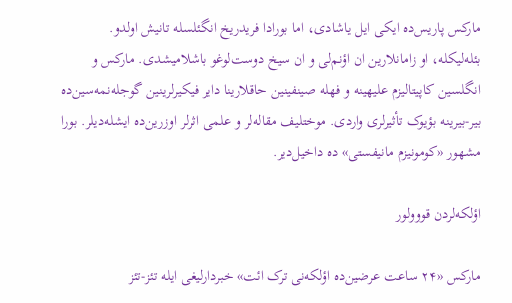مارکس پاریس‌ده ایکی ایل یاشادی، اما بورادا فریدریخ انگئلسله تانیش اولدو. بئله‌لیکله، او زامانلارین ان اؤنم‌لی و ان سیخ دوست‌لوغو باشلامیشدی. مارکس و انگلسین کاپیتالیزم علیهینه و فهله صینفینین حاقلارینا دایر فیکیرلرینین گوجله‌نمه‌سین‌ده بیر-بیرینه بؤیوک تأثیرلری واردی. موختلیف مقاله‌لر و علمی اثرلر اوزرین‌ده ایشله‌دیلر. بورا مشهور «کو‌مونیزم مانیفستی» ده داخیل‌دیر.

اؤلکه‌لردن قووولور

مارکس «۲۴ ساعت عرضین‌ده اؤلکه‌نی ترک ائت» خبردارلیغی ایله تئز-تئز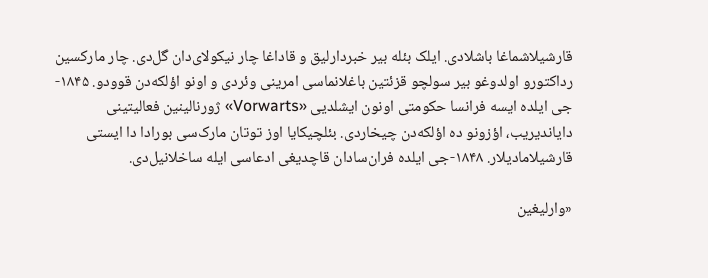قارشیلاشماغا باشلادی. ایلک بئله بیر خبردارلیق و قاداغا چار نیکولای‌دان گل‌دی. چار مارکسین رداکتورو اولدوغو بیر سولچو قزئتین باغلانماسی امرینی وئردی و اونو اؤلکه‌دن قوودو. ۱۸۴۵-جی ایلده ایسه فرانسا حکومتی اونون ایشلدیی «Vorwarts» ژورنالینین فعالیتینی دایاندیریب، اؤزونو ده اؤلکه‌دن چیخاردی. بئلچیکایا اوز توتان مارک‌سی بورادا دا ایستی قارشیلامادیلار. ۱۸۴۸-جی ایلده فران‌سادان قاچدیغی ادعاسی ایله ساخلانیل‌دی.

«وارلیغین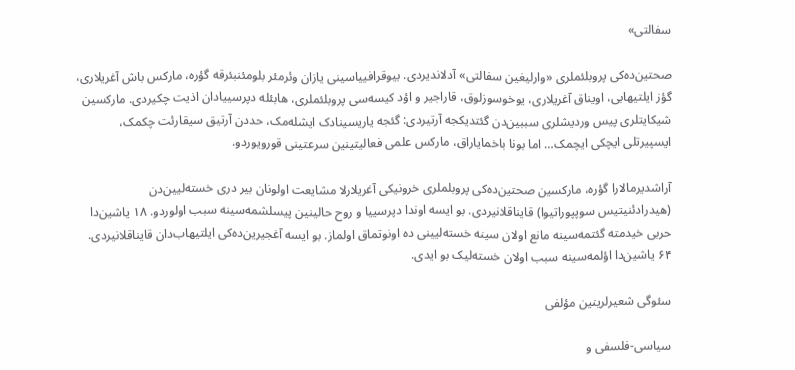سفالتی»

صحتین‌ده‌کی پروبلئملری «وارلیغین سفالتی» آدلاندیردی. بیوقرافییاسینی یازان وئرمئر بلومئنبئرقه گؤره، مارکس باش آغریلاری، گؤز ایلتیهابی، اویناق آغریلاری، یوخوسوزلوق، قاراجیر و اؤد کیسه‌سی پروبلئملری، هابئله دپر‌سییادان اذیت چکیردی. مارکسین شیکایتلری پیس وردیشلری سببین‌دن گئتدیکجه آرتیردی: گئجه یاریسینادک ایشله‌مک، حددن آرتیق سیقارئت چکمک، ایسپیرتلی ایچکی ایچمک… اما بونا باخمایاراق، مارکس علمی فعالیتینین سرعتینی قورویوردو.

آراشدیرمالارا گؤره، مارکسین صحتین‌ده‌کی پروبلملری خرونیکی آغریلارلا مشایعت اولونان بیر دری خسته‌لیین‌دن (هیدرادئنیتیس سوپپوراتیوا) قایناقلانیردی. بو ایسه اوندا دپر‌سییا و روح حالینین پیسلشمه‌سینه سبب اولوردو. ۱۸ یاشین‌دا حربی خیدمته گئتمه‌سینه مانع اولان سینه خسته‌لیینی ده اونوتماق اولماز. بو ایسه آغجیرین‌ده‌کی ایلتیهاب‌دان قایناقلانیردی. ۶۴ یاشین‌دا اؤلمه‌سینه سبب اولان خسته‌لیک بو ایدی.

سئوگی شعیرلرینین مؤلفی

سیاسی-فلسفی و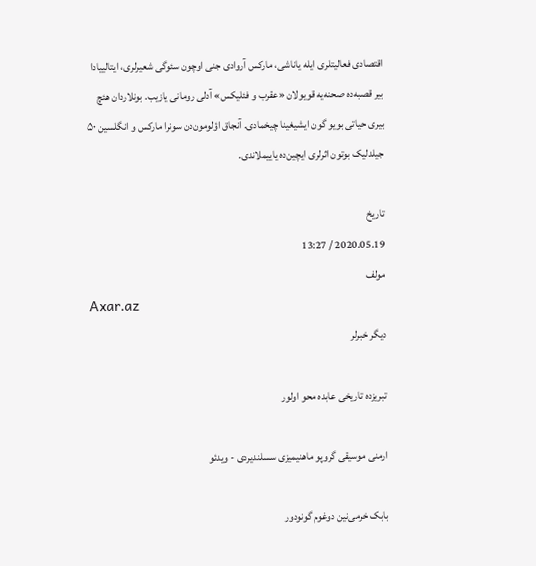اقتصادی فعالیتلری ایله یاناشی، مارکس آروادی جنی اوچون سئوگی شعیرلری، ایتالییادا بیر قصبه‌ده صحنه‌یه قویولان «عقرب و فئلیکس» آدلی رومانی یازیب. بونلاردان هئچ بیری حیاتی بویو گون ایشیغینا چیخمادی. آنجاق اؤلومون‌دن سونرا مارکس و انگلسین ۵۰ جیلدلیک بوتون اثرلری ایچین‌ده یاییملاندی.

تاریخ
2020.05.19 / 13:27
مولف
Axar.az
دیگر خبرلر

تبریزده تاریخی عابده محو اولور

ارمنی موسیقی گروپو ماهنیمیزی سسلندیردی - ویدئو

بابک خرمی‌نین دوغوم گونودور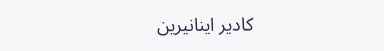کادیر اینانیرین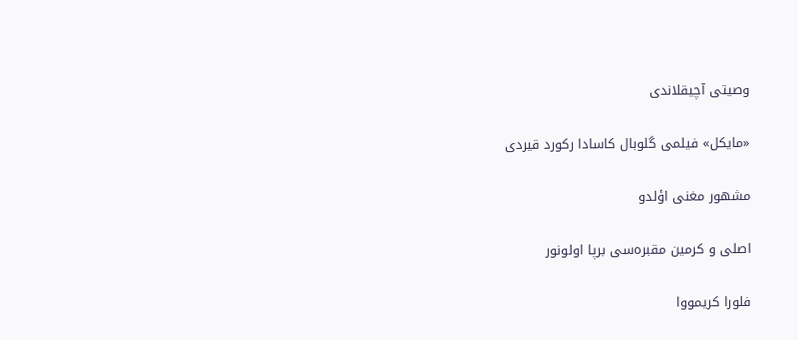وصیتی آچیقلاندی

«مایکل» فیلمی گلوبال کاسادا رکورد قیردی

مشهور مغنی اؤلدو

اصلی و کرمین مقبره‌سی برپا اولونور

فلورا کریمووا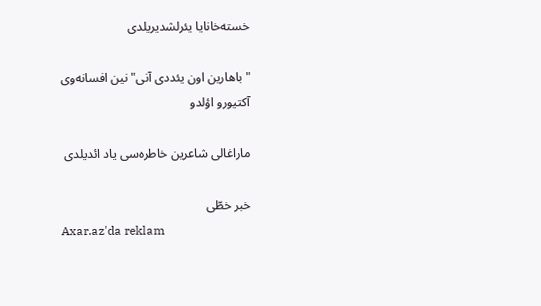خسته‌خانایا یئرلشدیریلدی

"باهارین اون یئددی آنی"نین افسانه‌وی آکتیورو اؤلدو

ماراغالی شاعرین خاطره‌سی یاد ائدیلدی

خبر خطّی
Axar.az'da reklam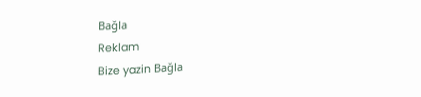Bağla
Reklam
Bize yazin Bağla